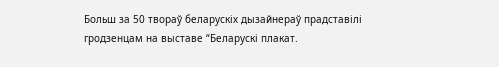Больш за 50 твораў беларускіх дызайнераў прадставілі гродзенцам на выставе “Беларускі плакат.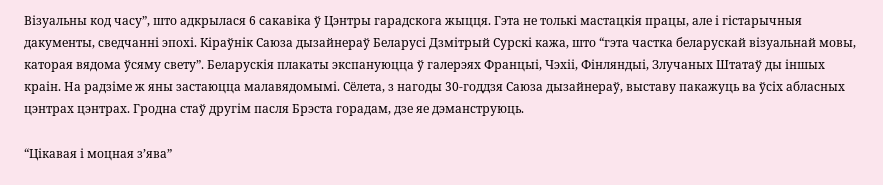Візуальны код часу”, што адкрылася 6 сакавіка ў Цэнтры гарадскога жыцця. Гэта не толькі мастацкія працы, але і гістарычныя дакументы, сведчанні эпохі. Кіраўнік Саюза дызайнераў Беларусі Дзмітрый Сурскі кажа, што “гэта частка беларускай візуальнай мовы, каторая вядома ўсяму свету”. Беларускія плакаты экспануюцца ў галерэях Францыі, Чэхіі, Фінляндыі, Злучаных Штатаў ды іншых краін. На радзіме ж яны застаюцца малавядомымі. Сёлета, з нагоды 30-годдзя Саюза дызайнераў, выставу пакажуць ва ўсіх абласных цэнтрах цэнтрах. Гродна стаў другім пасля Брэста горадам, дзе яе дэманструюць.

“Цікавая і моцная з’ява”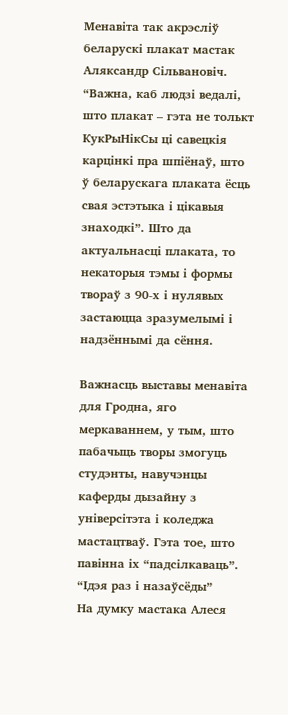Менавіта так акрэсліў беларускі плакат мастак Аляксандр Сільвановіч. “Важна, каб людзі ведалі, што плакат – гэта не толькт КукРыНікСы ці савецкія карцінкі пра шпіёнаў, што ў беларускага плаката ёсць свая эстэтыка і цікавыя знаходкі”. Што да актуальнасці плаката, то некаторыя тэмы і формы твораў з 90-х і нулявых застаюцца зразумелымі і надзённымі да сёння.

Важнасць выставы менавіта для Гродна, яго меркаваннем, у тым, што пабачыць творы змогуць студэнты, навучэнцы каферды дызайну з універсітэта і коледжа мастацтваў. Гэта тое, што павінна іх “падсілкаваць”.
“Ідэя раз і назаўсёды”
На думку мастака Алеся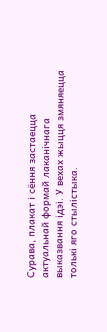Сурава, плакат і сёння застаецца актуальнай формай лаканічнага выказвання ідэі. У вехах жыцця змяняецца толькі яго стылістыка.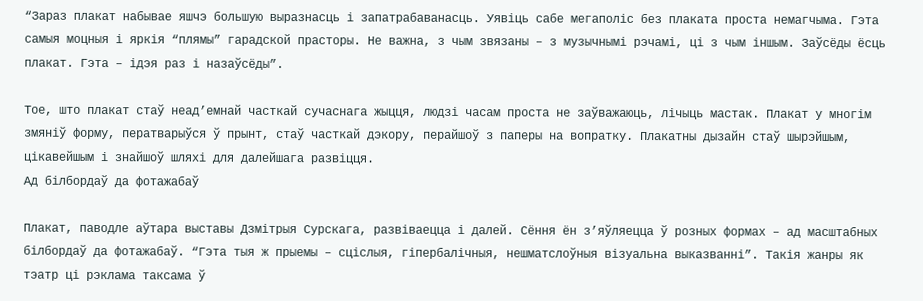“Зараз плакат набывае яшчэ большую выразнасць і запатрабаванасць. Уявіць сабе мегаполіс без плаката проста немагчыма. Гэта самыя моцныя і яркія “плямы” гарадской прасторы. Не важна, з чым звязаны – з музычнымі рэчамі, ці з чым іншым. Заўсёды ёсць плакат. Гэта – ідэя раз і назаўсёды”.

Тое, што плакат стаў неад’емнай часткай сучаснага жыцця, людзі часам проста не заўважаюць, лічыць мастак. Плакат у многім змяніў форму, ператварыўся ў прынт, стаў часткай дэкору, перайшоў з паперы на вопратку. Плакатны дызайн стаў шырэйшым, цікавейшым і знайшоў шляхі для далейшага развіцця.
Ад білбордаў да фотажабаў

Плакат, паводле аўтара выставы Дзмітрыя Сурскага, развіваецца і далей. Сёння ён з’яўляецца ў розных формах – ад масштабных білбордаў да фотажабаў. “Гэта тыя ж прыемы – сціслыя, гіпербалічныя, нешматслоўныя візуальна выказванні”. Такія жанры як тэатр ці рэклама таксама ў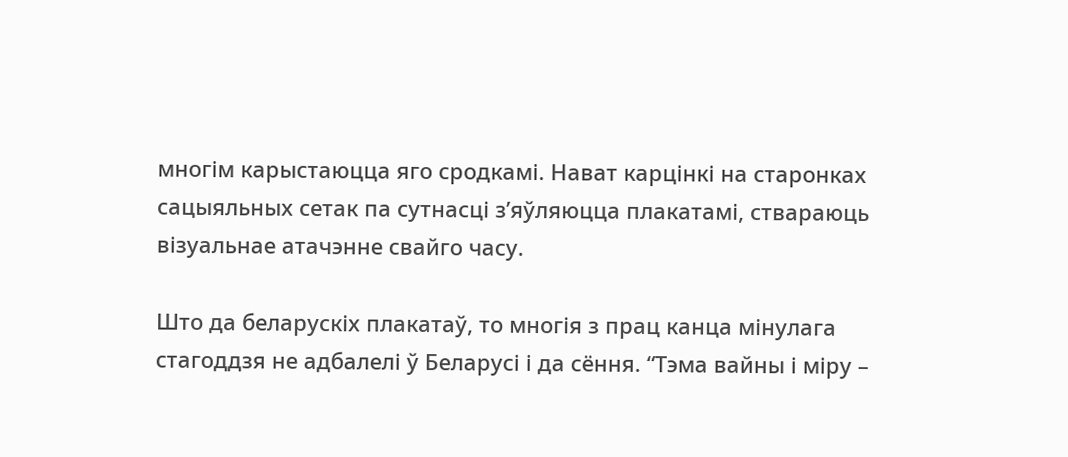многім карыстаюцца яго сродкамі. Нават карцінкі на старонках сацыяльных сетак па сутнасці з’яўляюцца плакатамі, ствараюць візуальнае атачэнне свайго часу.

Што да беларускіх плакатаў, то многія з прац канца мінулага стагоддзя не адбалелі ў Беларусі і да сёння. “Тэма вайны і міру –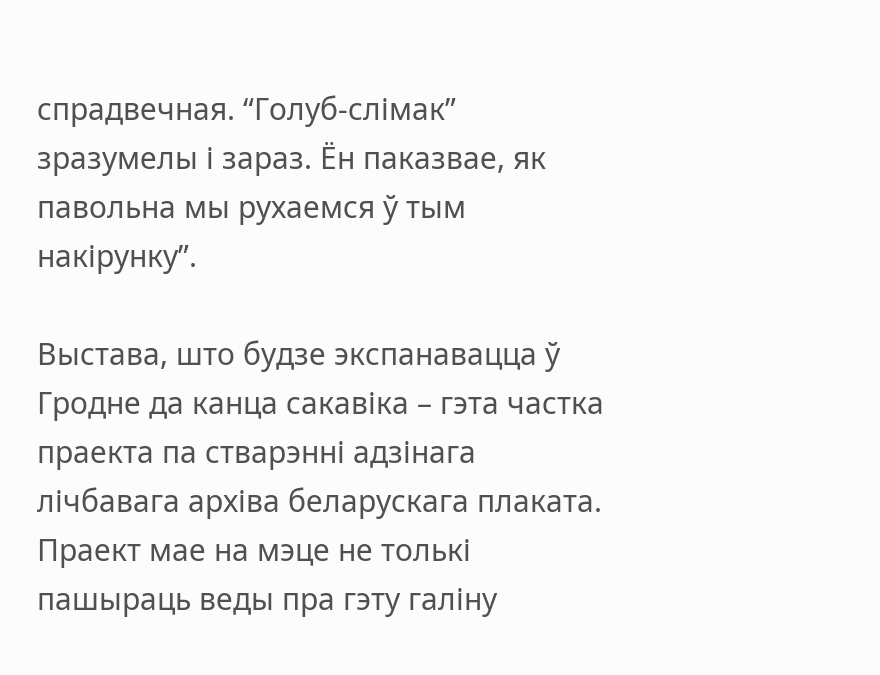спрадвечная. “Голуб-слімак” зразумелы і зараз. Ён паказвае, як павольна мы рухаемся ў тым накірунку”.

Выстава, што будзе экспанавацца ў Гродне да канца сакавіка – гэта частка праекта па стварэнні адзінага лічбавага архіва беларускага плаката. Праект мае на мэце не толькі пашыраць веды пра гэту галіну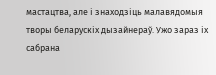мастацтва, але і знаходзіць малавядомыя творы беларускіх дызайнераў. Ужо зараз іх сабрана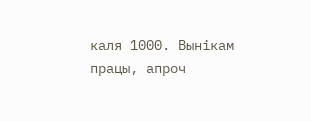каля 1000. Вынікам працы, апроч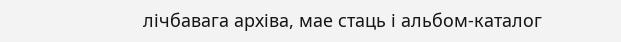лічбавага архіва, мае стаць і альбом-каталог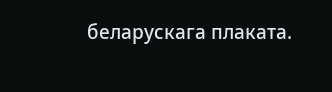беларускага плаката.